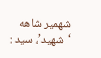شهمير شاهه ‘شهيد’، سيد :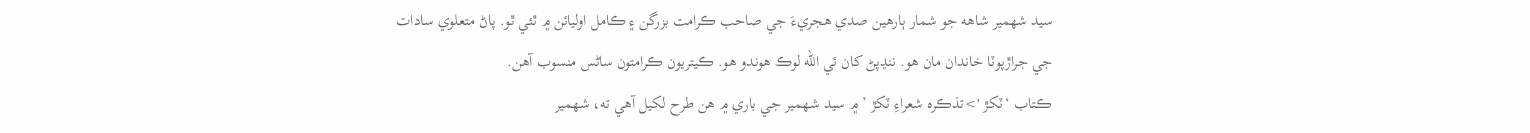سيد شهمير شاهه جو شمار ٻارهين صدي هجريءَ جي صاحب ڪرامت بزرگن ۽ ڪامل اوليائن ۾ ٿئي ٿو. پاڻ متعلوي سادات جي جراڙپوٽا خاندان مان هو. ننڍپڻ کان ئي الله لوڪ هوندو هو. ڪيتريون ڪرامتون ساڻس منسوب آهن.
ڪتاب ‘ٽکڙ '>تذڪره شعراءِ ٽکڙ ’ ۾ سيد شهمير جي باري ۾ هن طرح لکيل آهي ته، شهمير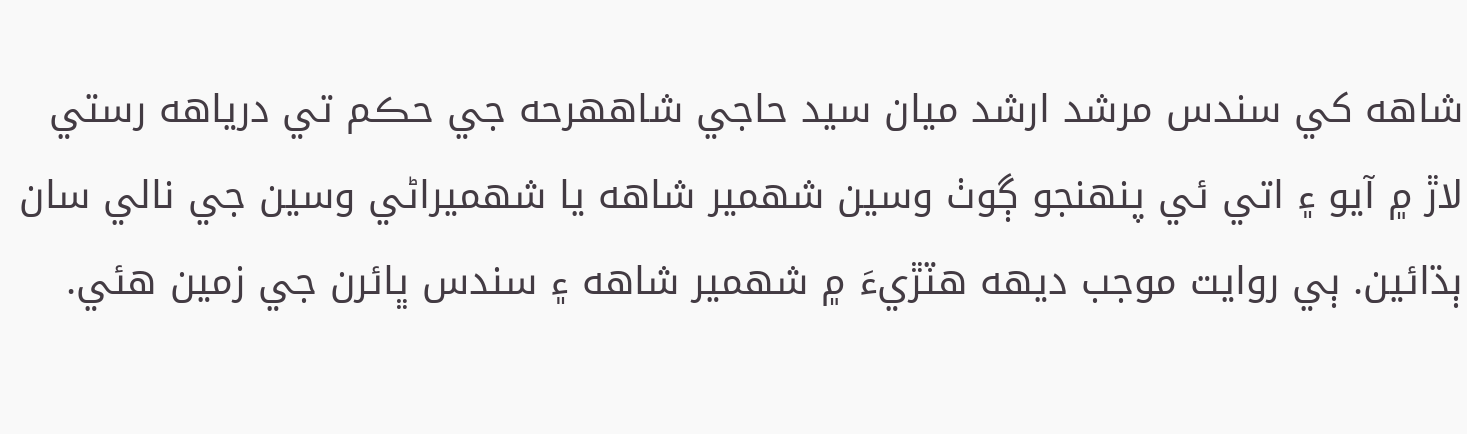شاهه کي سندس مرشد ارشد ميان سيد حاجي شاههرحه جي حڪم تي درياهه رستي لاڙ ۾ آيو ۽ اتي ئي پنهنجو ڳوٺ وسين شهمير شاهه يا شهميراڻي وسين جي نالي سان ٻڌائين. ٻي روايت موجب ديهه هٽڙيءَ ۾ شهمير شاهه ۽ سندس ڀائرن جي زمين هئي.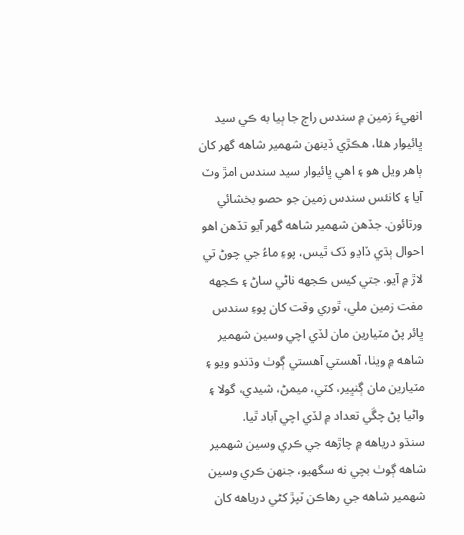انهيءَ زمين ۾ سندس راڄ جا ٻيا به ڪي سيد ڀائيوار هئا، هڪڙي ڏينهن شهمير شاهه گهر کان ٻاهر ويل هو ۽ اهي ڀائيوار سيد سندس امڙ وٽ آيا ۽ کانئس سندس زمين جو حصو بخشائي ورتائون. جڏهن شهمير شاهه گهر آيو تڏهن اهو احوال ٻڌي ڏاڍو ڏک ٿيس، پوءِ ماءُ جي چوڻ تي لاڙ ۾ آيو. جتي کيس ڪجهه ناڻي ساڻ ۽ ڪجهه مفت زمين ملي، ٿوري وقت کان پوءِ سندس ڀائر پڻ مٽيارين مان لڏي اچي وسين شهمير شاهه ۾ ويٺا، آهستي آهستي ڳوٺ وڌندو ويو ۽ مٽيارين مان ڳنڀير، کٽي، ميمڻ، شيدي، گولا ۽ واڻيا پڻ چڱي تعداد ۾ لڏي اچي آباد ٿيا.
سنڌو درياهه ۾ چاڙهه جي ڪري وسين شهمير شاهه ڳوٺ بچي نه سگهيو، جنهن ڪري وسين شهمير شاهه جي رهاڪن ٽپڙ کڻي درياهه کان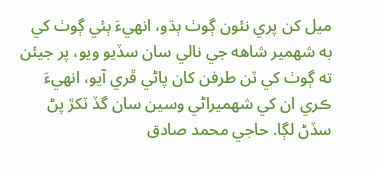ميل کن پري نئون ڳوٺ ٻڌو، انهيءَ ٻئي ڳوٺ کي به شهمير شاهه جي نالي سان سڏيو ويو، پر جيئن ته ڳوٺ کي ٽن طرفن کان پاڻي ڦري آيو، انهيءَ ڪري ان کي شهميراڻي وسين سان گڏ ٽکڙ پڻ سڏڻ لڳا. حاجي محمد صادق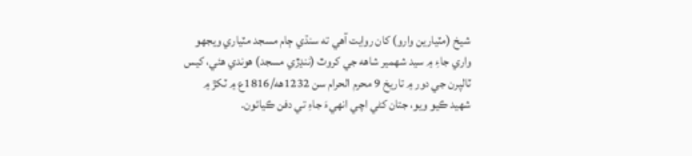شيخ (مٽيارين وارو) کان روايت آهي ته سنڌي ڄام مسجد مٽياري ويجهو واري جاءِ ۾ سيد شهمير شاهه جي کروٿ (ننڍڙي مسجد) هوندي هئي، کيس ٽالپرن جي دور ۾ تاريخ 9 محرم الحرام سن 1232هه/1816ع ۾ ٽکڙ ۾ شهيد ڪيو ويو، جتان کڻي اچي انهيءَ جاءِ تي دفن ڪيائون.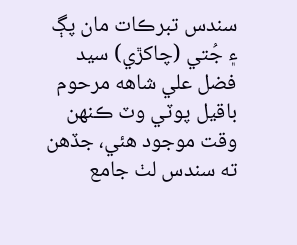سندس تبرڪات مان پڳ ۽ جُتي (چاکڙي) سيد فضل علي شاهه مرحوم باقيل پوٽي وٽ ڪنهن وقت موجود هئي، جڏهن ته سندس لٺ جامع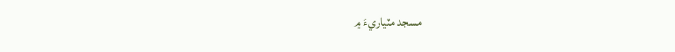مسجد مٽياريءَ ۾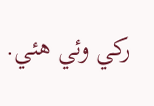رکي وئي هئي.